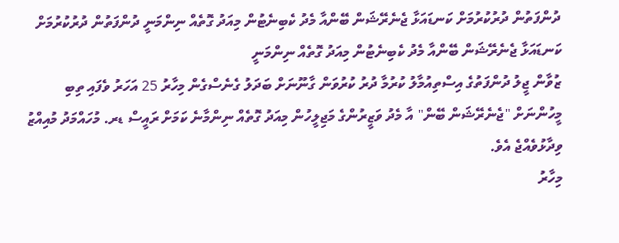ދުންފަތުން ދުރުކުރުމަށް ކަނޑައަޅާ ޖެނެރޭޝަން ބޭންއާ މެދު ކެބިނެޓުން މިއަދު ގޮތެއް ނިންމަނީ ދުންފަތުން ދުރުކުރުމަށް ކަނޑައަޅާ ޖެނެރޭޝަން ބޭންއާ މެދު ކެބިނެޓުން މިއަދު ގޮތެއް ނިންމަނީ
ޒުވާން ޖީލު ދުންފަތުގެ އިސްތިއުމާލު ކުރުމާ ދުރު ކުރުވަން ގާނޫނަށް ބަދަލު ގެނެސްގެން މިހާރު 25 އަހަރު ވެފައި ތިބި މީހުންނަށް "ޖެނެރޭޝަން ބޭން" އާ މެދު ވަޒީރުންގެ މަޖިލީހުން މިއަދު ގޮތެއް ނިންމާނެ ކަމަށް ރައީސް ޑރ. މުހައްމަދު މުއިއްޒު ވިދާޅުވެއްޖެ އެވެ.
މިހާރު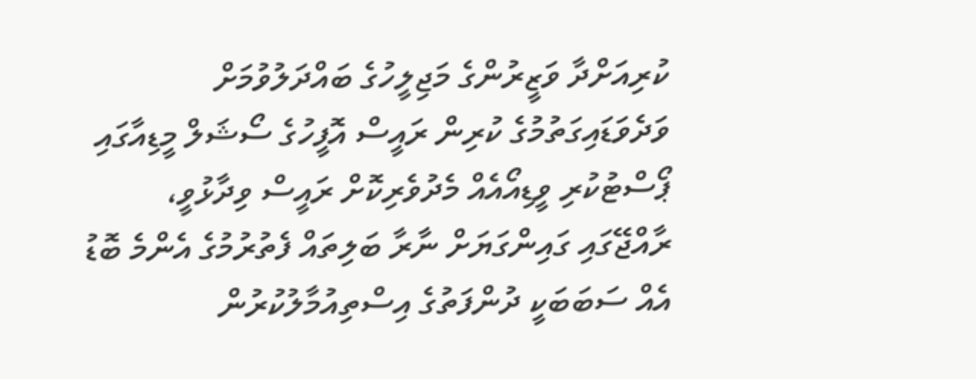ކުރިއަށްދާ ވަޒީރުންގެ މަޖިލީހުގެ ބައްދަލުވުމަށް ވަދެވަޑައިގަތުމުގެ ކުރިން ރައީސް އޮފީހުގެ ސޯޝަލް މީޑިއާގައި ޕޯސްޓުކުރި ވީޑިއޯއެއް މެދުވެރިކޮށް ރައީސް ވިދާޅުވީ، ރާއްޖޭގައި ގައިންގަޔަށް ނާރާ ބަލިތައް ފެތުރުމުގެ އެންމެ ބޮޑު އެއް ސަބަބަކީ ދުންފަތުގެ އިސްތިއުމާލުކުރުން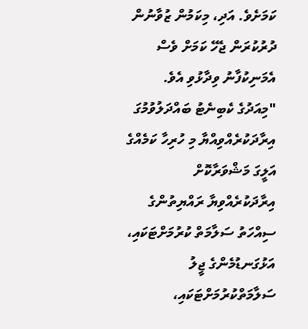ކަމަށެވެ. އަދި، މިކަމުން ޒުވާނުން ދުރުކުރަން ޖެހޭ ކަމަށް ވެސް އެމަނިކުފާނު ވިދާޅުވި އެވެ.
"މިއަދުގެ ކެބިނެޓު ބައްދަލުވުމުގަ އިރާދަކުރެއްވިއްޔާ މި ހުރިހާ ކަމެއްގެ އަލީގަ މަޝްވަރާކޮށް އިރާދަކުރެއްވިޔާ ރައްޔިތުންގެ ސިއްހަތު ސަލާމަތް ކުރުމަށްޓަކައި، އަޅުގަނޑުމެންގެ ޖީލު ސަލާމަތްކުރުމަށްޓަކައި،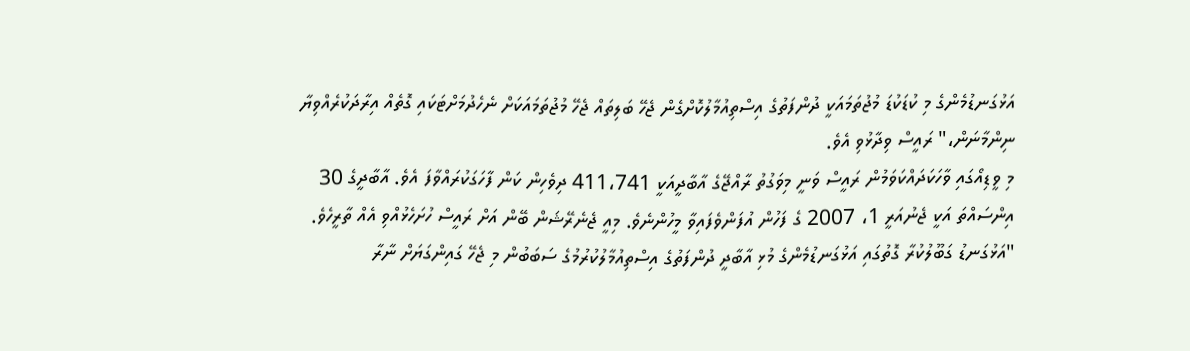އަޅުގަނޑުމެންގެ މި ކުޑަކުޑަ މުޖުތަމައަކީ ދުންފަތުގެ އިސްތިއުމާލުކޮށްގެން ޖެހޭ ބަލިތައް ޖެހޭ މުޖުތަމައަކަށް ނެހެދުމަށްޓަކައި ގޮތެއް އިރާދަކުރެއްވިޔާ ނިންމާނަން،" ރައީސް ވިދާޅުވި އެވެ.
މި ވީޑިއޯގައި ވާހަކަދައްކަވަމުން ރައީސް ވަނީ މިވަގުތު ރާއްޖޭގެ އާބާދީއަކީ 411،741 ދިވެހިން ކަން ފާހަގަކުރައްވާފަ އެވެ. އާބާދީގެ 30 އިންސައްތަ އަކީ ޖެނުއަރީ 1، 2007 ގެ ފަހުން އުފަންވެފައިވާ މީހުންނެވެ. މިއީ ޖެނެރޭޝަން ބޭން އަށް ރައީސް ހުށަހެޅުއްވި އެއް ތާރީހެވެ.
"އަޅުގަނޑު ގަބޫލުކުރާ ގޮތުގައި އަޅުގަނޑުމެންގެ މުޅި އާބާދީ ދުންފަތުގެ އިސްތިއުމާލުކުރުމުގެ ސަބަބުން މި ޖެހޭ ގައިންގަޔަށް ނާރާ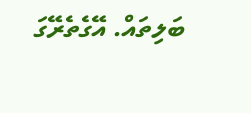ބަލިތައް. އޭގެތެރޭގަ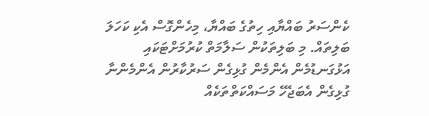ކެންސަރު ބައްޔާއި ހިތުގެ ބައްޔާ، މިހެންގޮސް އެކި ކަހަލަ ބަލިތައް. މި ބަލިތަކުން ސަލާމަތް ކުރުމަށްޓަކައި އަޅުގަނޑުމެން އެންމެން ގުޅިގެން ސަރުކާރުން އެންމެންނާ ގުޅިގެން އެބަޖެހޭ މަސައްކަތްތަކެއް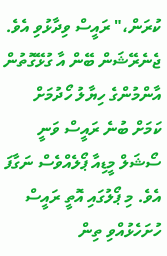ކުރަން،" ރައީސް ވިދާޅުވި އެވެ.
ޖެނެރޭޝަން ބޭން އާ ގުޅޭގޮތުން އާންމުންގެ ހިޔާލު ހޯދުމަށް ކަމަށް ބުނެ ރައީސް ވަނީ ސޯޝަލް މީޑިއާ ޕޯލެއްވެސް ނަގާފަ އެވެ. މި ޕޯލުގައި އޮތީ ރައީސް ހުށަހެޅުއްވި ތިން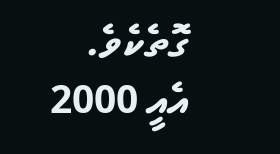ގޮތެކެވެ.
އެއީ 2000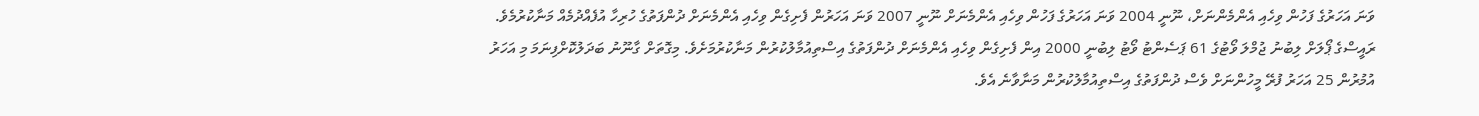ވަނަ އަހަރުގެ ފަހުން ވިހެއި އެންމެންނަށް، ނޫނީ 2004 ވަނަ އަހަރުގެ ފަހުން ވިހެއި އެންމެނަށް ނޫނީ 2007 ވަނަ އަހަރުން ފެށިގެން ވިހެއި އެންމެނަށް ދުންފަތުގެ ހުރިހާ އުފެއްދުމެއް މަނާކުރުމެވެ.
ރައީސްގެ ޕޯލަށް ލިބުނު ޖުމްލަ ވޯޓުގެ 61 ޕަސެންޓު ވޯޓު ލިބުނީ 2000 އިން ފެށިގެން ވިހެއި އެންމެނަށް ދުންފަތުގެ އިސްތިއުމާލުކުރުން މަނާކުރުމަށެވެ. މިގޮތަށް ގާނޫނު ބަދަލުކޮށްފިނަމަ މި އަހަރު އުމުރުން 25 އަހަރު ފުރޭ މީހުންނަށް ވެސް ދުންފަތުގެ އިސްތިއުމާލުކުރުން މަނާވާނެ އެވެ.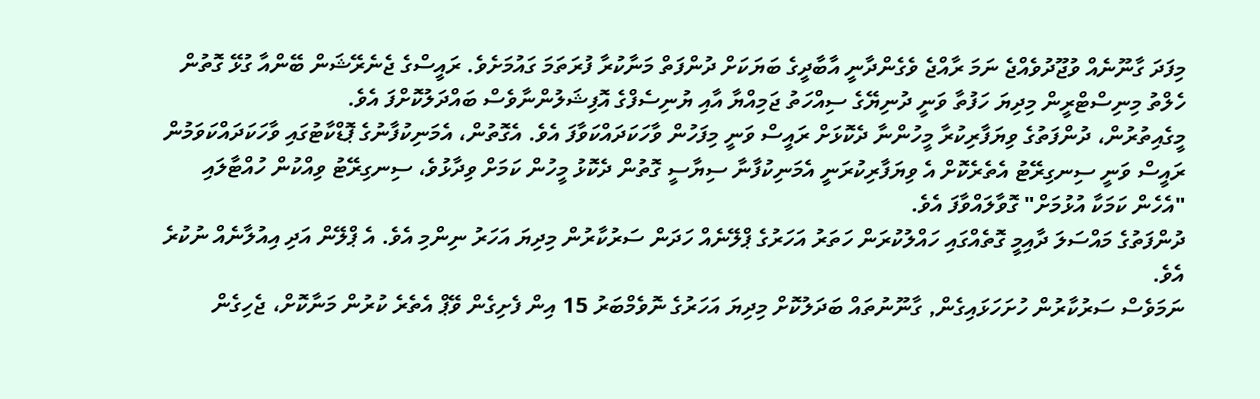މިފަދަ ގާނޫނެއް ވުޖޫދުވެއްޖެ ނަމަ ރާއްޖެ ވެގެންދާނީ އާބާދީގެ ބަޔަކަށް ދުންފަތް މަނާކުރާ ފުރަތަމަ ގައުމަށެވެ. ރައީސްގެ ޖެނެރޭޝަން ބޭންއާ ގުޅޭ ގޮތުން ހެލްތު މިނިސްޓްރީން މިދިޔަ ހަފުތާ ވަނީ ދުނިޔޭގެ ސިއްހަތު ޖަމިއްޔާ އާއި ޔުނިސެފްގެ އޮފިޝަލުންނާވެސް ބައްދަލުކޮށްފަ އެވެ.
މީގެއިތުރުން، ދުންފަތުގެ ވިޔަފާރިކުރާ މީހުންނާ ދެކޮޅަށް ރައީސް ވަނީ މިފަހުން ވާހަކަދައްކަވާފަ އެވެ. އެގޮތުން، އެމަނިކުފާނުގެ ޕޮޑްކާޓުގައި ވާހަކަދައްކަވަމުން ރައީސް ވަނީ ސިނގިރޭޓު އެތެރެކޮށް އެ ވިޔަފާރިކުރަނީ އެމަނިކުފާނާ ސިޔާސީ ގޮތުން ދެކޮޅު މީހުން ކަމަށް ވިދާޅުވެ، ސިނގިރޭޓު ވިއްކުން ހުއްޓާލައި "އެހެން ކަމަކާ އުޅުމަށް" ގޮވާލައްވާފަ އެވެ.
ދުންފަތުގެ މައްސަލަ ދާއިމީ ގޮތެއްގައި ހައްލުކުރަން ހަތަރު އަހަރުގެ ޕްލޭނެއް ހަދަން ސަރުކާރުން މިދިޔަ އަހަރު ނިންމި އެވެ. އެ ޕްލޭން އަދި އިއުލާނެއް ނުކުރެ އެވެ.
ނަމަވެސް ސަރުކާރުން ހުށަހަޅައިގެން, ގާނޫނުތައް ބަދަލުކޮށް މިދިޔަ އަހަރުގެ ނޮވެމްބަރު 15 އިން ފެށިގެން ވޭޕް އެތެރެ ކުރުން މަނާކޮށް، ޖެހިގެން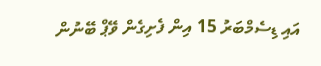އައި ޑިސެމްބަރު 15 އިން ފެށިގެން ވޭޕް ބޭނުން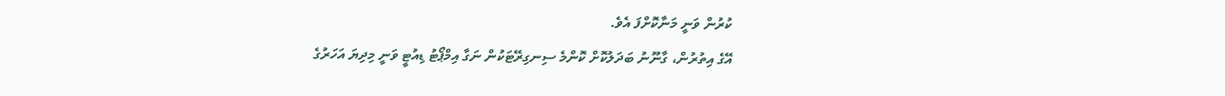ކުރުން ވަނީ މަނާކޮށްފަ އެވެ.
އޭގެ އިތުރުން، ގާނޫނު ބަދަލުކޮށް ކޮންމެ ސިނގިރޭޓަކުން ނަގާ އިމްޕޯޓު ޑިއުޓީ ވަނީ މިދިޔަ އަހަރުގެ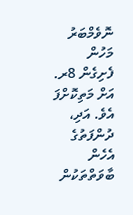ނޮވެމްބަރު މަހުން ފެށިގެން 8ރ. އަށް މަތިކޮށްފަ އެވެ. އަދި، ދުންފަތުގެ އެހެން ބާވަތްތަކުން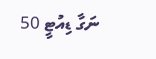ނަގާ ޑިއުޓީ 50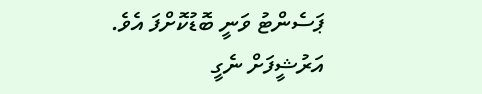ޕަސެންޓު ވަނީ ބޮޑުކޮށްފަ އެވެ.
އަރުޝީފަށް ނެގީ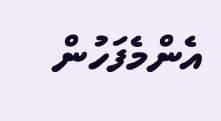އެންމެފަހުން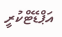އަޕްޑޭޓްކުރީ